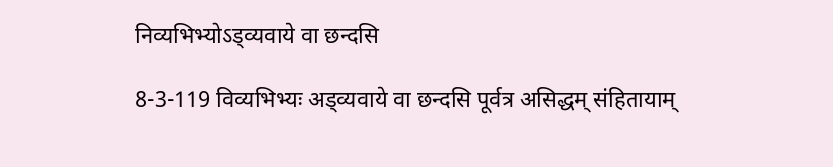निव्यभिभ्योऽड्व्यवाये वा छन्दसि

8-3-119 विव्यभिभ्यः अड्व्यवाये वा छन्दसि पूर्वत्र असिद्धम् संहितायाम्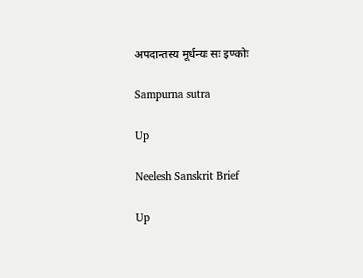अपदान्तस्य मूर्धन्यः सः इण्कोः

Sampurna sutra

Up

Neelesh Sanskrit Brief

Up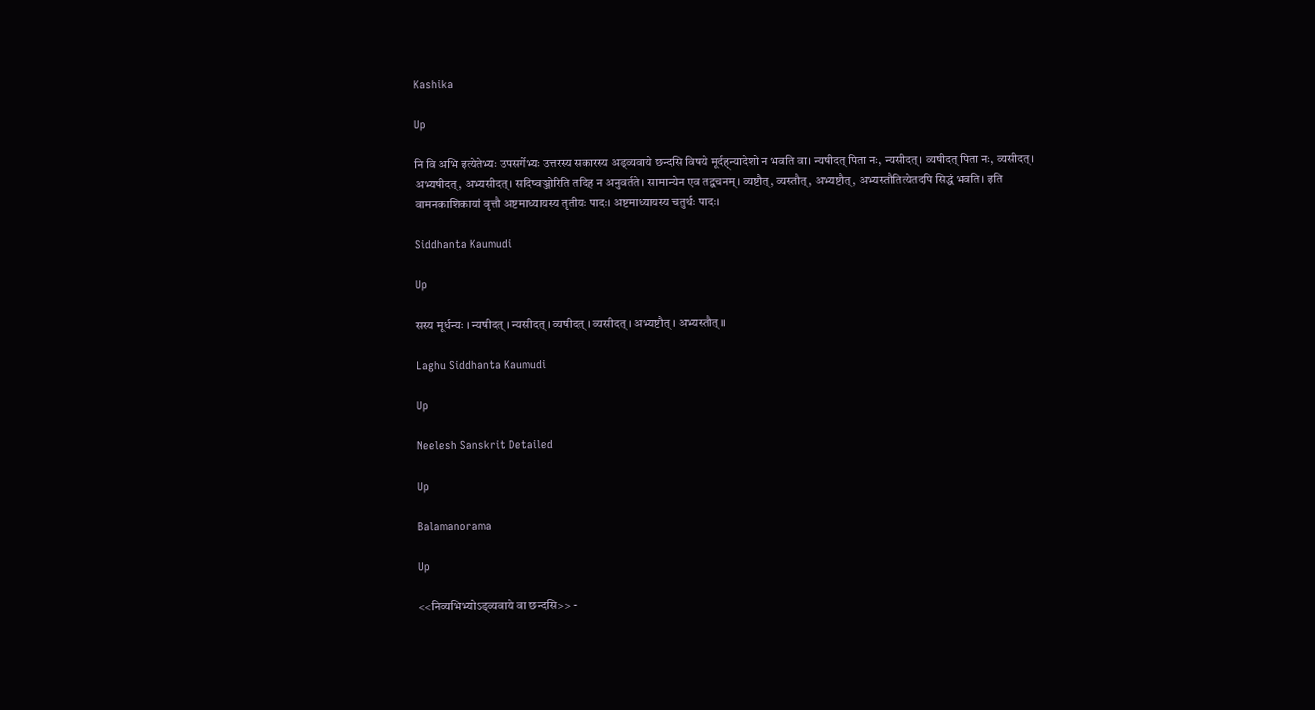Kashika

Up

नि वि अभि इत्येतेभ्यः उपसर्गेभ्यः उत्तरस्य सकारस्य अड्व्यवाये छन्दसि विषये मूर्दह्न्यादेशो न भवति वा। न्यषीदत् पिता नः, न्यसीदत्। व्यषीदत् पिता नः, व्यसीदत्। अभ्यषीदत्, अभ्यसीदत्। सदिष्वञ्जोरिति तदिह न अनुवर्तते। सामान्येन एव तद्वचनम्। व्यष्टौत्, व्यस्तौत्, अभ्यष्टौत्, अभ्यस्तौतित्येतदपि सिद्धं भवति। इति वामनकाशिकायां वृत्तौ अष्टमाध्यायस्य तृतीयः पादः। अष्टमाध्यायस्य चतुर्थः पादः।

Siddhanta Kaumudi

Up

सस्य मूर्धन्यः । न्यषीदत् । न्यसीदत् । व्यषीदत् । व्यसीदत् । अभ्यष्टौत् । अभ्यस्तौत् ॥

Laghu Siddhanta Kaumudi

Up

Neelesh Sanskrit Detailed

Up

Balamanorama

Up

<<निव्यभिभ्योऽड्व्यवाये वा छन्दसि>> -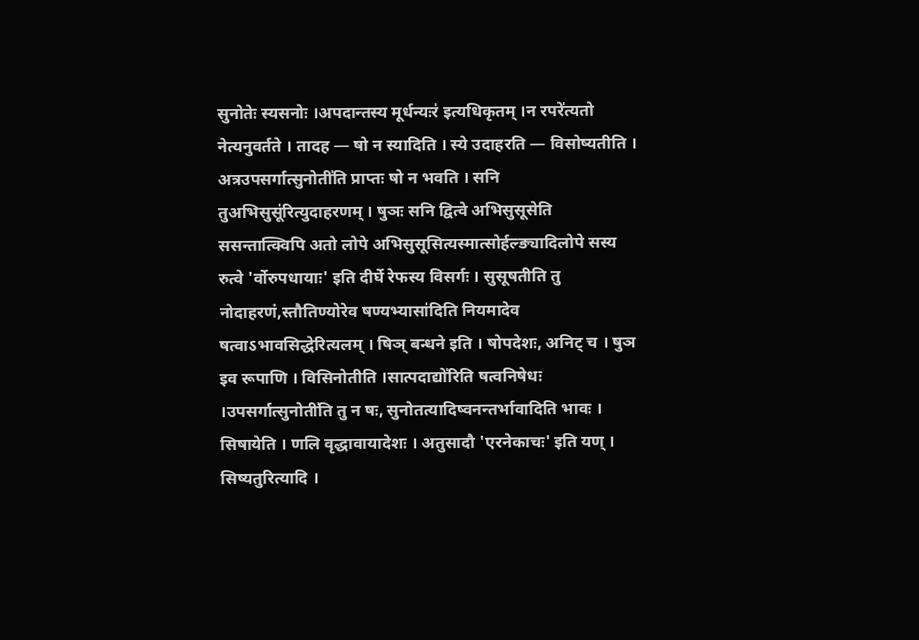सुनोतेः स्यसनोः ।अपदान्तस्य मूर्धन्यःर॑ इत्यधिकृतम् ।न रपरे॑त्यतो नेत्यनुवर्तते । तादह — षो न स्यादिति । स्ये उदाहरति — विसोष्यतीति । अत्रउपसर्गात्सुनोती॑ति प्राप्तः षो न भवति । सनि तुअभिसुसू॑रित्युदाहरणम् । षुञः सनि द्वित्वे अभिसुसूसेति ससन्तात्क्विपि अतो लोपे अभिसुसूसित्यस्मात्सोर्हल्ङ्यादिलोपे सस्य रुत्वे 'र्वोरुपधायाः' इति दीर्घे रेफस्य विसर्गः । सुसूषतीति तु नोदाहरणं,स्तौतिण्योरेव षण्यभ्यासा॑दिति नियमादेव षत्वाऽभावसिद्धेरित्यलम् । षिञ् बन्धने इति । षोपदेशः, अनिट् च । षुञ इव रूपाणि । विसिनोतीति ।सात्पदाद्यो॑रिति षत्वनिषेधः ।उपसर्गात्सुनोती॑ति तु न षः, सुनोतत्यादिष्वनन्तर्भावादिति भावः । सिषायेति । णलि वृद्धावायादेशः । अतुसादौ 'एरनेकाचः' इति यण् । सिष्यतुरित्यादि ।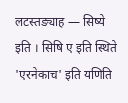लटस्तङ्याह — सिष्ये इति । सिषि ए इति स्थिते 'एरनेकाच' इति यणिति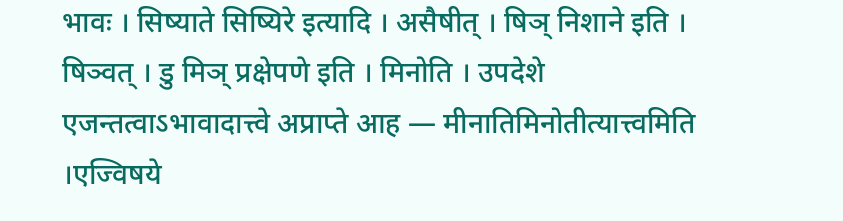भावः । सिष्याते सिष्यिरे इत्यादि । असैषीत् । षिञ् निशाने इति । षिञ्वत् । डु मिञ् प्रक्षेपणे इति । मिनोति । उपदेशे एजन्तत्वाऽभावादात्त्वे अप्राप्ते आह — मीनातिमिनोतीत्यात्त्वमिति ।एज्विषये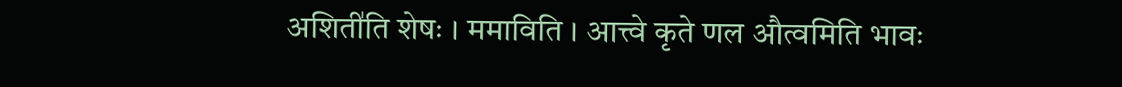अशिती॑ति शेषः । ममाविति । आत्त्वे कृते णल औत्वमिति भावः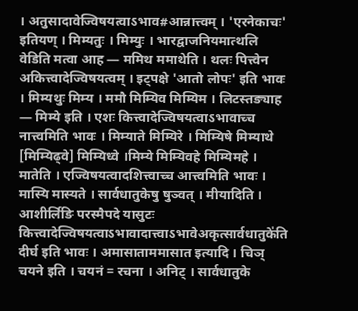। अतुसादावेज्विषयत्वाऽभाव#आन्नात्त्वम् । 'एरनेकाचः' इतियण् । मिम्यतुः । मिम्युः । भारद्वाजनियमात्थलि वेडिति मत्वा आह — ममिथ ममाथेति । थलः पित्त्वेन अकित्त्वादेज्विषयत्वम् । इट्पक्षे 'आतो लोपः' इति भावः । मिम्यथुः मिम्य । ममौ मिम्यिव मिम्यिम । लिटस्तङ्याह — मिम्ये इति । एशः कित्त्वादेज्विषयत्वाऽभावाच्च नात्त्वमिति भावः । मिम्याते मिम्यिरे । मिम्यिषे मिम्याथे [मिम्यिढ्वे] मिम्यिध्वे ।मिम्ये मिम्यिवहे मिम्यिमहे । मातेति । एज्विषयत्वादशित्त्वाच्च आत्त्वमिति भावः । मास्यि मास्यते । सार्वधातुकेषु षुञ्वत् । मीयादिति । आशीर्लिङि परस्मैपदे यासुटः कित्त्वादेज्विषयत्वाऽभावादात्त्वाऽभावेअकृत्सार्वधातुके॑ति दीर्घ इति भावः । अमासाताममासात इत्यादि । चिञ् चयने इति । चयनं = रचना । अनिट् । सार्वधातुके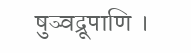षुञ्वद्रूपाणि ।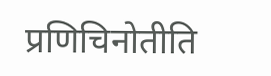प्रणिचिनोतीति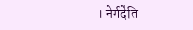। नेर्गदे॑ति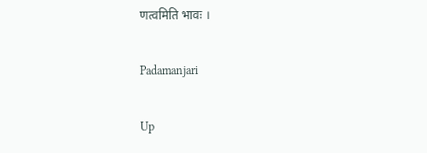णत्वमिति भावः ।

Padamanjari

Up